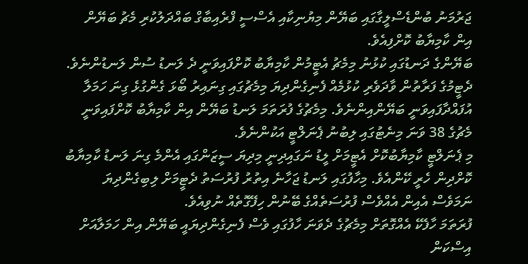ޖަރުމަނު ބުންޑެސްލީގާގައި ބަޔޭން މިޔުނިކާއި އެސްސީ ފްރެއިބާގް ބައްދަލުކުރި މެޗު ބަޔޭން އިން ކާމިޔާބު ކޮށްފިއެވެ.
ބަޔޭންގެ ދަނޑުގައި ކުޅުނު މިމެޗު އެޓީމުން ކާމިޔާބު ކޮށްފައިވަނީ ދެ ލަނޑު ސުން ލަނޑުންނެވެ. ދެޓީމުގެ ފަރާތުން ވާދަވެރި ކުޅުމެއް ފެނިގެންދިޔަ މިމެޗުގައި ގިނައިރު ބޯޅަ ގެންގުޅެ ގިނަ ހަމަލާ އުފައްދާފައިވަނީ ބަޔޭންއިންނެވެ. މިމެޗުގެ ފުރަތަމަ ލަނޑު ބަޔޭން އިން ކާމިޔާބު ކޮށްފައިވަނީ މެޗުގެ 38 ވަނަ މިނެޓުގައި ލިބުނު ޕެނަލްޓީ އަކުންނެވެ.
މި ޕެނަލްޓީ ކާމިޔާބުކޮށް އެޓީމަށް ލީޑު ނަގައިދިނީ މިދިޔަ ސީޒަންގައި އެންމެ ގިނަ ލަނޑު ކާމިޔާބު ކޮށްދިން ހެރީ ކޭންއެވެ. މިހާފުގައި ލަނޑު ޖަހާނެ އިތުރު ފުރުސަތު ދެޓީމަށް ލިބިގެންދިޔަ ނަމަވެސް އެއިން އެއްވެސް ފުރުސަތެއްގެ ބޭނުން ހިފޭގޮތެއް ނުވިއެވެ.
ފުރަތަމަ ހާފެކޭ އެއްގޮތަށް މިމެޗުގެ ދެވަނަ ހާފުގައި ވެސް ފެނިގެންދިޔައީ ބަޔޭން އިން ހަމަލާއަށް އިސްކަން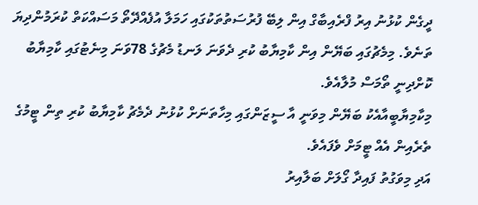ދީގެން ކުޅުނު އިރު ފްރެއިބާގް އިން ލިބޭ ފުރުސަތުތަކުގައި ހަމަލާ އުފެއްދޭތޯ މަސައްކަތް ކުރަމުންދިޔަ ތަނެވެ. މިމެޗުގައި ބަޔޭން އިން ކާމިޔާބު ކުރި ދެވަނަ ލަނޑު މެޗުގެ 78ވަނަ މިނެޓުގައި ކާމިޔާބު ކޮށްދިނީ ތޯމަސް މުލާއެވެ.
މިކާމިޔާބީއާއެކު ބަޔޭން މިވަނީ އާ ސީޒަންގައި މިހާތަނަށް ކުޅުނު ދެމެޗު ކާމިޔާބު ކުރި ތިން ޓީމުގެ ތެރެއިން އެއް ޓީމަށް ވެފައެވެ.
އަދި މިވަގުތު ފައިދާ ގޯލަށް ބަލާއިރު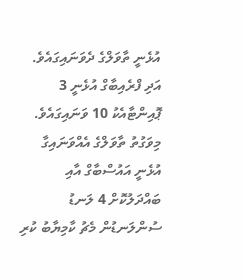އުޅެނީ ތާވަލްގެ ދެވަނައިގައެވެ. އަދި ފްރެއިބާގް އުޅެނީ 3 ޕޮއިންޓާއެކު 10 ވަނައިގައެވެ.
މިވަގުތު ތާވަލްގެ އެއްވަނައިގާ އުޅެނީ އައުސްބާގް އާއި ބައްދަލުކޮށް 4 ލަނޑު ސުންލަނޑުން މެޗު ކާމިޔާބު ކުރި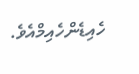ހެއިޑެންހެއިމްއެވެ.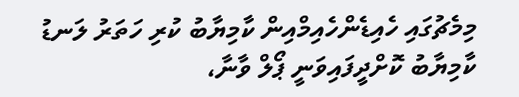މިމެޗުގައި ހެއިޑެންހެއިމްއިން ކާމިޔާބު ކުރި ހަތަރު ލަނޑު ކާމިޔާބު ކޮށްދީފައިވަނީ ޕޯލް ވާނާ،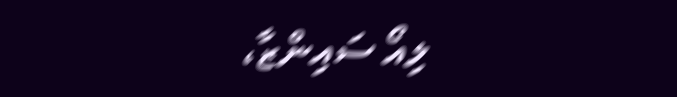ލިއޯ ސައިންޒާ،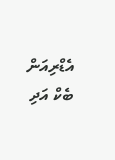އެޑްރިއަން ބެކް އަދި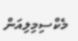މެކްސިމިލިއަން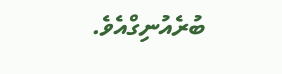ބުރެއުނިގްއެވެ.